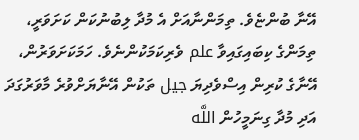އޭނާ ބުންޏެވެ. ތިމަންނާއަށް އެ މުދާ ލިބުނުކަން ކަށަވަރީ، ތިމަންގެ ކިބައިގައިވާ علم ވެރިކަމަކުންނެވެ. ހަމަކަށަވަރުން، އޭނާގެ ކުރިން އިސްވެދިޔަ جيل ތަކުން އޭނާޔަށްވުރެ މާވަރުގަދަ އަދި މުދާ ގިނަމީހުން اللَّه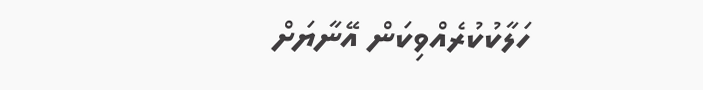ހަލާކުކުރެއްވިކަން އޭނާޔަށް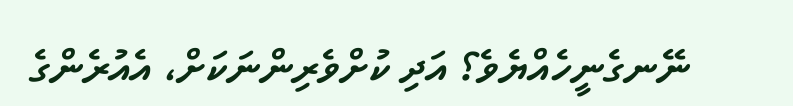ނޭނގެނީހެއްޔެވެ؟ އަދި ކުށްވެރިންނަކަށް، އެއުރެންގެ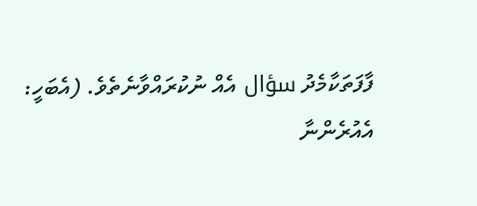ފާފަތަކާމެދު سؤال އެއް ނުކުރައްވާނެތެވެ. (އެބަހީ: އެއުރެންނާ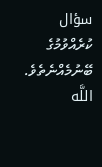سؤال ކުރެއްވުމުގެ ބޭނުމެއްނެތެވެ. اللَّه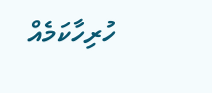ހުރިހާކަމެއް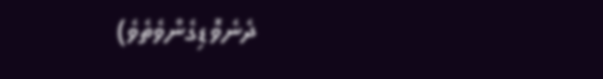ދެނެވޮޑިގެންވެތެވެ)